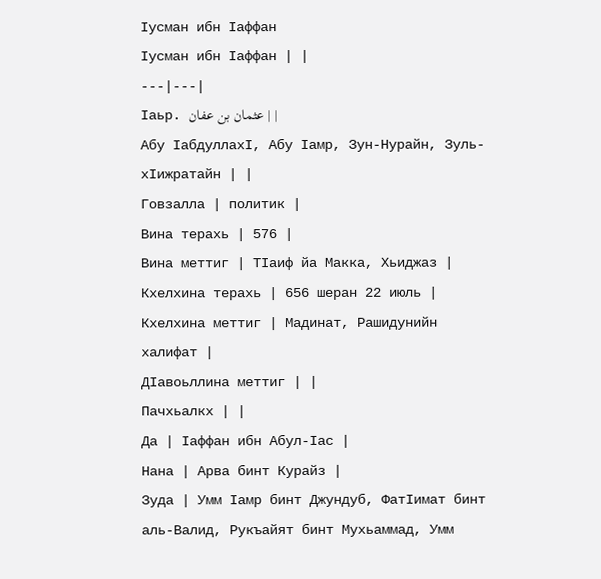Ӏусман ибн Ӏаффан
Ӏусман ибн Ӏаффан | |
---|---|
Ӏаьр. عثمان بن عفان | |
Абу ӀабдуллахӀ, Абу Ӏамр, Зун-Нурайн, Зуль-хӀижратайн | |
Говзалла | политик |
Вина терахь | 576 |
Вина меттиг | ТӀаиф йа Макка, Хьиджаз |
Кхелхина терахь | 656 шеран 22 июль |
Кхелхина меттиг | Мадинат, Рашидунийн халифат |
ДӀавоьллина меттиг | |
Пачхьалкх | |
Да | Ӏаффан ибн Абул-Ӏас |
Нана | Арва бинт Курайз |
Зуда | Умм Ӏамр бинт Джундуб, ФатӀимат бинт аль-Валид, Рукъайят бинт Мухьаммад, Умм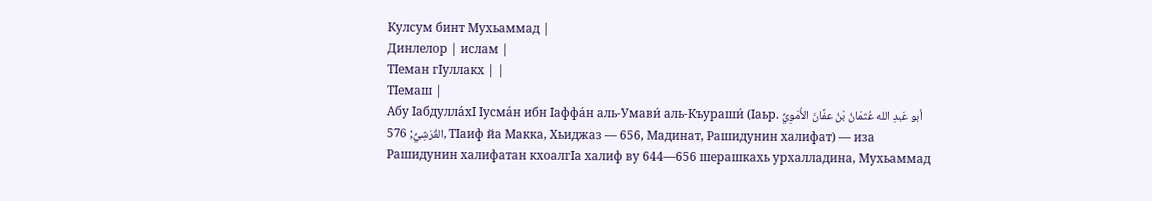Кулсум бинт Мухьаммад |
Динлелор | ислам |
ТӀеман гӀуллакх | |
ТӀемаш |
Абу Ӏабдулла́хӀ Ӏусма́н ибн Ӏаффа́н аль-Умави́ аль-Къураши́ (Ӏаьр. أبو عَبدِ الله عُثمَانُ بْنُ عفَّانَ الأُمَوِيُّ القُرَشِيُّ; 576, ТӀаиф йа Макка, Хьиджаз — 656, Мадинат, Рашидунин халифат) — иза Рашидунин халифатан кхоалгӀа халиф ву 644—656 шерашкахь урхалладина, Мухьаммад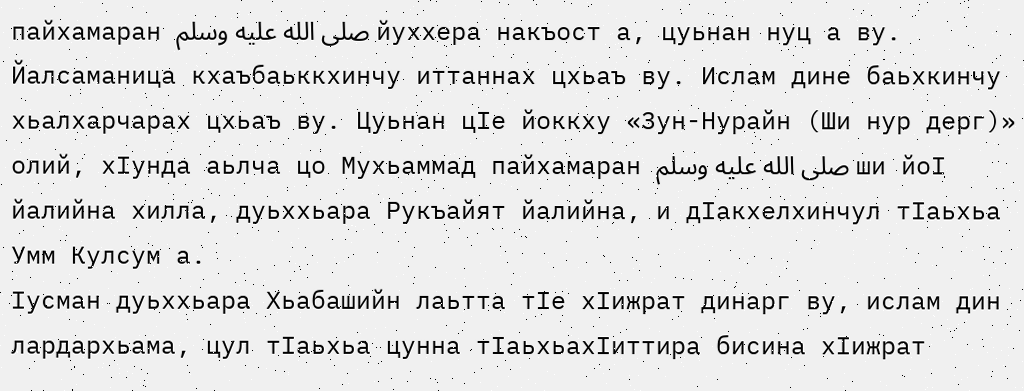пайхамаран صلى الله عليه وسلم йуххера накъост а, цуьнан нуц а ву. Йалсаманица кхаъбаьккхинчу иттаннах цхьаъ ву. Ислам дине баьхкинчу хьалхарчарах цхьаъ ву. Цуьнан цӀе йоккху «Зун-Нурайн (Ши нур дерг)» олий, хӀунда аьлча цо Мухьаммад пайхамаран صلى الله عليه وسلم ши йоӀ йалийна хилла, дуьххьара Рукъайят йалийна, и дӀакхелхинчул тӀаьхьа Умм Кулсум а.
Ӏусман дуьххьара Хьабашийн лаьтта тӀе хӀижрат динарг ву, ислам дин лардархьама, цул тӀаьхьа цунна тӀаьхьахӀиттира бисина хӀижрат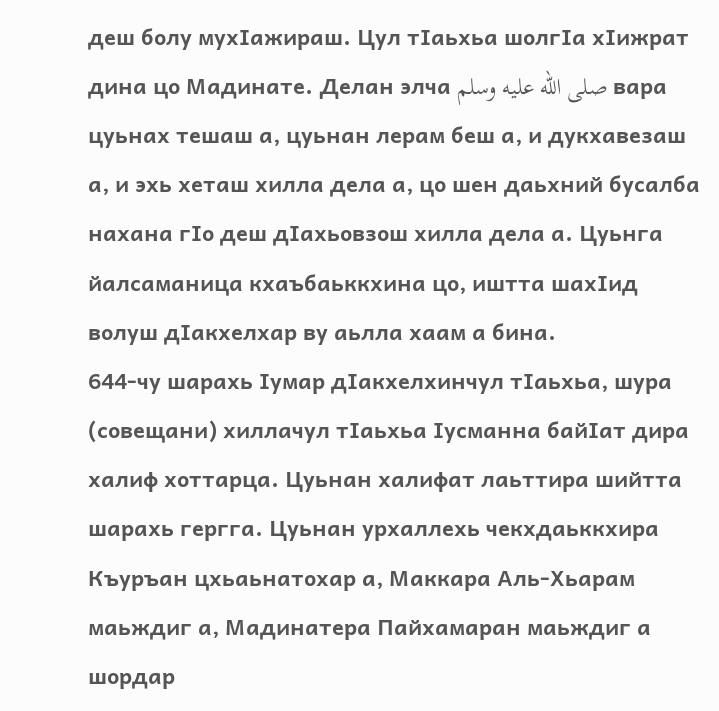деш болу мухӀажираш. Цул тӀаьхьа шолгӀа хӀижрат дина цо Мадинате. Делан элча صلى الله عليه وسلم вара цуьнах тешаш а, цуьнан лерам беш а, и дукхавезаш а, и эхь хеташ хилла дела а, цо шен даьхний бусалба нахана гӀо деш дӀахьовзош хилла дела а. Цуьнга йалсаманица кхаъбаьккхина цо, иштта шахӀид волуш дӀакхелхар ву аьлла хаам а бина.
644-чу шарахь Ӏумар дӀакхелхинчул тӀаьхьа, шура (совещани) хиллачул тӀаьхьа Ӏусманна байӀат дира халиф хоттарца. Цуьнан халифат лаьттира шийтта шарахь гергга. Цуьнан урхаллехь чекхдаьккхира Къуръан цхьаьнатохар а, Маккара Аль-Хьарам маьждиг а, Мадинатера Пайхамаран маьждиг а шордар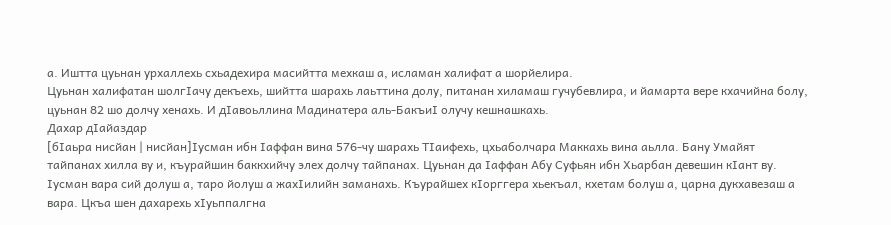а. Иштта цуьнан урхаллехь схьадехира масийтта мехкаш а, исламан халифат а шорйелира.
Цуьнан халифатан шолгӀачу декъехь, шийтта шарахь лаьттина долу, питанан хиламаш гучубевлира, и йамарта вере кхачийна болу, цуьнан 82 шо долчу хенахь. И дӀавоьллина Мадинатера аль-БакъиӀ олучу кешнашкахь.
Дахар дӀайаздар
[бӀаьра нисйан | нисйан]Ӏусман ибн Ӏаффан вина 576-чу шарахь ТӀаифехь, цхьаболчара Маккахь вина аьлла. Бану Умайят тайпанах хилла ву и, къурайшин баккхийчу элех долчу тайпанах. Цуьнан да Ӏаффан Абу Суфьян ибн Хьарбан девешин кӀант ву. Ӏусман вара сий долуш а, таро йолуш а жахӀилийн заманахь. Къурайшех кӀорггера хьекъал, кхетам болуш а, царна дукхавезаш а вара. Цкъа шен дахарехь хӀуьппалгна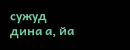сужуд дина а, йа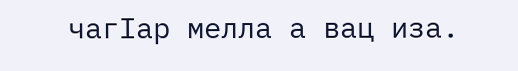чагӀар мелла а вац иза.